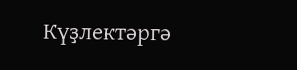Күҙлектәргә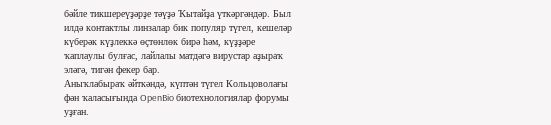бәйле тикшереүҙәрҙе тәүҙә Ҡытайҙа үткәргәндәр. Был илдә контактлы линзалар бик популяр түгел, кешеләр күберәк күҙлеккә өҫтөнлөк бирә һәм, күҙҙәре ҡаплаулы булғас, лайлалы матдәгә вирустар аҙыраҡ эләгә, тигән фекер бар.
Аныҡлабыраҡ әйткәндә, күптән түгел Кольцоволағы фән ҡаласығында OpenBio биотехнологиялар форумы уҙған.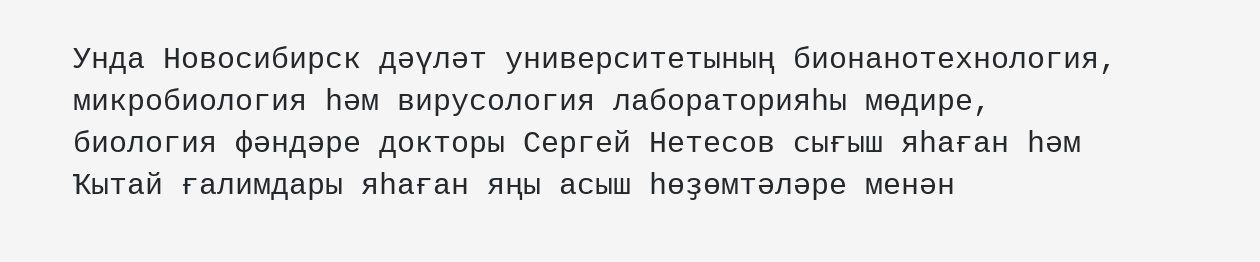Унда Новосибирск дәүләт университетының бионанотехнология, микробиология һәм вирусология лабораторияһы мөдире, биология фәндәре докторы Сергей Нетесов сығыш яһаған һәм Ҡытай ғалимдары яһаған яңы асыш һөҙөмтәләре менән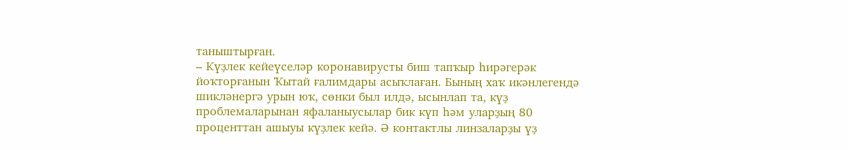таныштырған.
– Күҙлек кейеүселәр коронавирусты биш тапҡыр һирәгерәк йоҡторғанын Ҡытай ғалимдары асыҡлаған. Бының хаҡ икәнлегендә шикләнергә урын юҡ, сөнки был илдә, ысынлап та, күҙ проблемаларынан яфаланыусылар бик күп һәм уларҙың 80 проценттан ашыуы күҙлек кейә. Ә контактлы линзаларҙы үҙ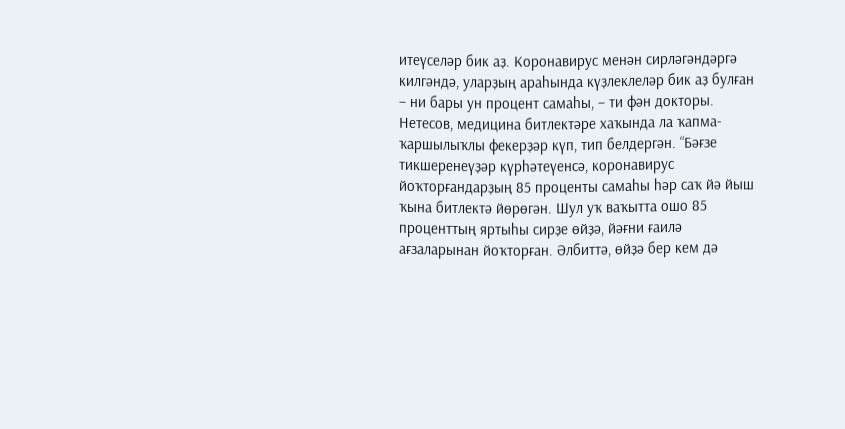итеүселәр бик аҙ. Коронавирус менән сирләгәндәргә килгәндә, уларҙың араһында күҙлеклеләр бик аҙ булған – ни бары ун процент самаһы, – ти фән докторы.
Нетесов, медицина битлектәре хаҡында ла ҡапма-ҡаршылыҡлы фекерҙәр күп, тип белдергән. “Бәғзе тикшеренеүҙәр күрһәтеүенсә, коронавирус йоҡторғандарҙың 85 проценты самаһы һәр саҡ йә йыш ҡына битлектә йөрөгән. Шул уҡ ваҡытта ошо 85 проценттың яртыһы сирҙе өйҙә, йәғни ғаилә ағзаларынан йоҡторған. Әлбиттә, өйҙә бер кем дә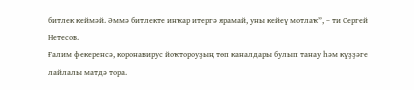битлек кеймәй. Әммә битлекте инҡар итергә ярамай, уны кейеү мотлаҡ”, – ти Сергей Нетесов.
Ғалим фекеренсә, коронавирус йоҡтороуҙың төп каналдары булып танау һәм күҙҙәге лайлалы матдә тора.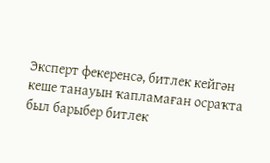Эксперт фекеренсә, битлек кейгән кеше танауын ҡапламаған осраҡта был барыбер битлек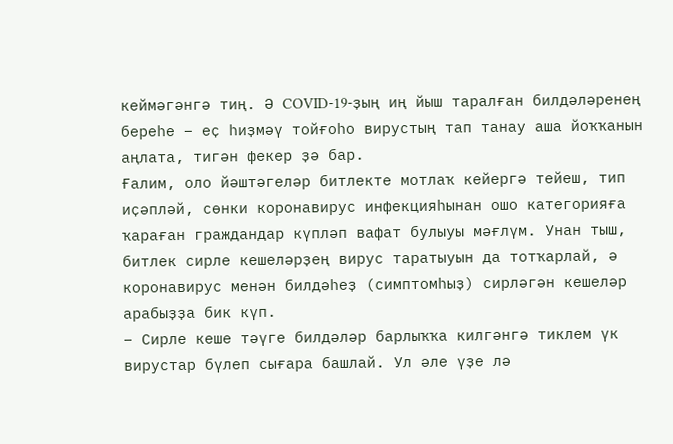кеймәгәнгә тиң. Ә COVID-19-ҙың иң йыш таралған билдәләренең береһе – еҫ һиҙмәү тойғоһо вирустың тап танау аша йоҡҡанын аңлата, тигән фекер ҙә бар.
Ғалим, оло йәштәгеләр битлекте мотлаҡ кейергә тейеш, тип иҫәпләй, сөнки коронавирус инфекцияһынан ошо категорияға ҡараған граждандар күпләп вафат булыуы мәғлүм. Унан тыш, битлек сирле кешеләрҙең вирус таратыуын да тотҡарлай, ә коронавирус менән билдәһеҙ (симптомһыҙ) сирләгән кешеләр арабыҙҙа бик күп.
– Сирле кеше тәүге билдәләр барлыҡҡа килгәнгә тиклем үк вирустар бүлеп сығара башлай. Ул әле үҙе лә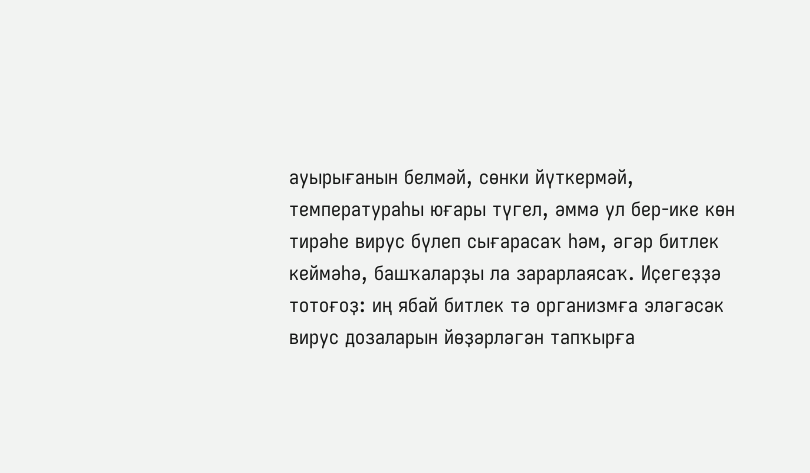ауырығанын белмәй, сөнки йүткермәй, температураһы юғары түгел, әммә ул бер-ике көн тирәһе вирус бүлеп сығарасаҡ һәм, әгәр битлек кеймәһә, башҡаларҙы ла зарарлаясаҡ. Иҫегеҙҙә тотоғоҙ: иң ябай битлек тә организмға эләгәсәк вирус дозаларын йөҙәрләгән тапҡырға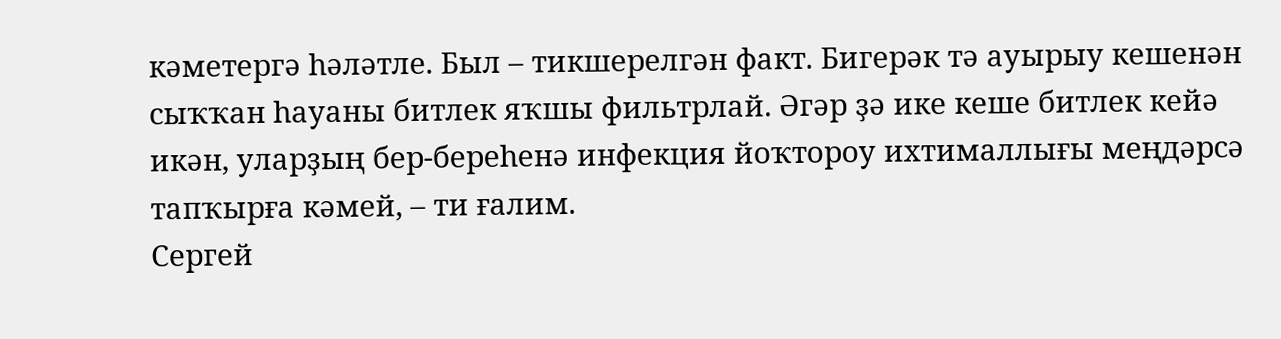кәметергә һәләтле. Был – тикшерелгән факт. Бигерәк тә ауырыу кешенән сыҡҡан һауаны битлек яҡшы фильтрлай. Әгәр ҙә ике кеше битлек кейә икән, уларҙың бер-береһенә инфекция йоҡтороу ихтималлығы меңдәрсә тапҡырға кәмей, – ти ғалим.
Сергей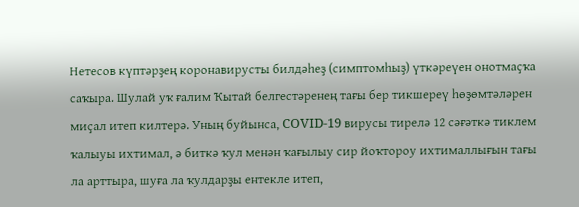Нетесов күптәрҙең коронавирусты билдәһеҙ (симптомһыҙ) үткәреүен онотмаҫҡа саҡыра. Шулай уҡ ғалим Ҡытай белгестәренең тағы бер тикшереү һөҙөмтәләрен миҫал итеп килтерә. Уның буйынса, COVID-19 вирусы тирелә 12 сәғәткә тиклем ҡалыуы ихтимал, ә биткә ҡул менән ҡағылыу сир йоҡтороу ихтималлығын тағы ла арттыра, шуға ла ҡулдарҙы ентекле итеп,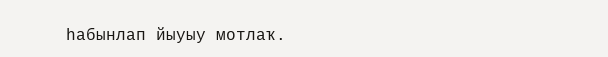һабынлап йыуыу мотлаҡ.